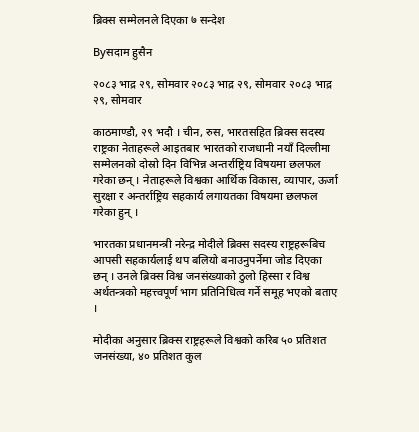ब्रिक्स सम्मेलनले दिएका ७ सन्देश

Byसदाम हुसैन

२०८३ भाद्र २९, सोमवार २०८३ भाद्र २९, सोमवार २०८३ भाद्र २९, सोमवार

काठमाण्डौ, २९ भदौ । चीन, रुस, भारतसहित ब्रिक्स सदस्य राष्ट्रका नेताहरूले आइतबार भारतको राजधानी नयाँ दिल्लीमा सम्मेलनको दोस्रो दिन विभिन्न अन्तर्राष्ट्रिय विषयमा छलफल गरेका छन् । नेताहरूले विश्वका आर्थिक विकास, व्यापार, ऊर्जा सुरक्षा र अन्तर्राष्ट्रिय सहकार्य लगायतका विषयमा छलफल गरेका हुन् ।

भारतका प्रधानमन्त्री नरेन्द्र मोदीले ब्रिक्स सदस्य राष्ट्रहरूबिच आपसी सहकार्यलाई थप बलियो बनाउनुपर्नेमा जोड दिएका छन् । उनले ब्रिक्स विश्व जनसंख्याको ठुलो हिस्सा र विश्व अर्थतन्त्रको महत्त्वपूर्ण भाग प्रतिनिधित्व गर्ने समूह भएको बताए ।

मोदीका अनुसार ब्रिक्स राष्ट्रहरूले विश्वको करिब ५० प्रतिशत जनसंख्या, ४० प्रतिशत कुल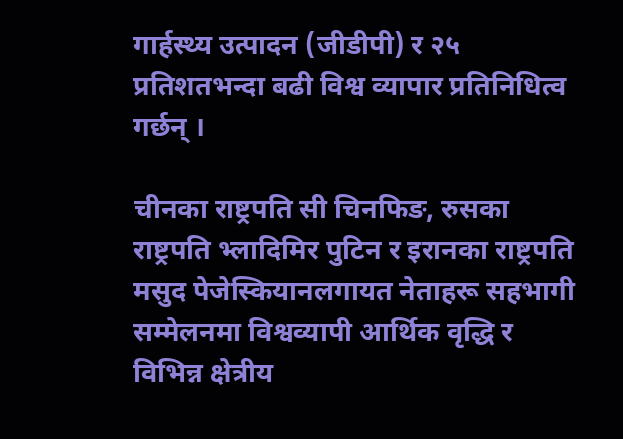गार्हस्थ्य उत्पादन (जीडीपी) र २५ प्रतिशतभन्दा बढी विश्व व्यापार प्रतिनिधित्व गर्छन् ।

चीनका राष्ट्रपति सी चिनफिङ, रुसका राष्ट्रपति भ्लादिमिर पुटिन र इरानका राष्ट्रपति मसुद पेजेस्कियानलगायत नेताहरू सहभागी सम्मेलनमा विश्वव्यापी आर्थिक वृद्धि र विभिन्न क्षेत्रीय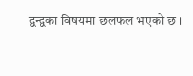द्वन्द्वका विषयमा छलफल भएको छ ।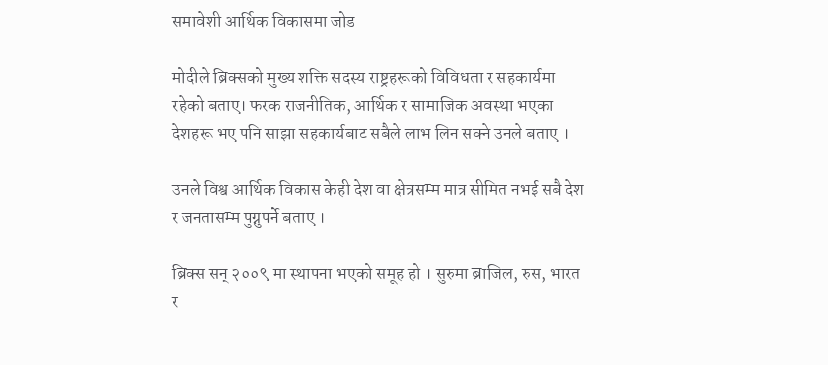समावेशी आर्थिक विकासमा जोड

मोदीले ब्रिक्सको मुख्य शक्ति सदस्य राष्ट्रहरूको विविधता र सहकार्यमा रहेको बताए। फरक राजनीतिक, आर्थिक र सामाजिक अवस्था भएका देशहरू भए पनि साझा सहकार्यबाट सबैले लाभ लिन सक्ने उनले बताए ।

उनले विश्व आर्थिक विकास केही देश वा क्षेत्रसम्म मात्र सीमित नभई सबै देश र जनतासम्म पुग्नुपर्ने बताए ।

ब्रिक्स सन् २००९ मा स्थापना भएको समूह हो । सुरुमा ब्राजिल, रुस, भारत र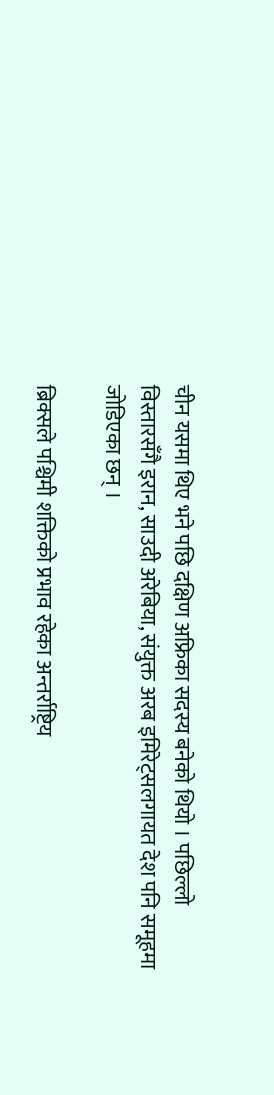चीन यसमा थिए भने पछि दक्षिण अफ्रिका सदस्य बनेको थियो । पछिल्लो विस्तारसँगै इरान, साउदी अरेबिया, संयुक्त अरब इमिरेट्सलगायत देश पनि समूहमा जोडिएका छन् ।

ब्रिक्सले पश्चिमी शक्तिको प्रभाव रहेका अन्तर्राष्ट्रिय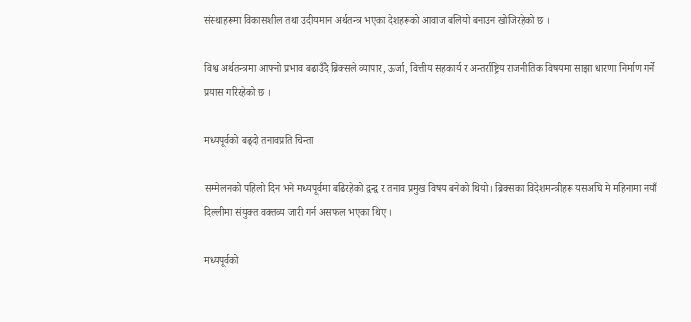संस्थाहरूमा विकासशील तथा उदीयमान अर्थतन्त्र भएका देशहरूको आवाज बलियो बनाउन खोजिरहेको छ ।

विश्व अर्थतन्त्रमा आफ्नो प्रभाव बढाउँदै ब्रिक्सले व्यापार, ऊर्जा, वित्तीय सहकार्य र अन्तर्राष्ट्रिय राजनीतिक विषयमा साझा धारणा निर्माण गर्ने प्रयास गरिरहेको छ ।

मध्यपूर्वको बढ्दो तनावप्रति चिन्ता

सम्मेलनको पहिलो दिन भने मध्यपूर्वमा बढिरहेको द्वन्द्व र तनाव प्रमुख विषय बनेको थियो। ब्रिक्सका विदेशमन्त्रीहरू यसअघि मे महिनामा नयाँ दिल्लीमा संयुक्त वक्तव्य जारी गर्न असफल भएका थिए ।

मध्यपूर्वको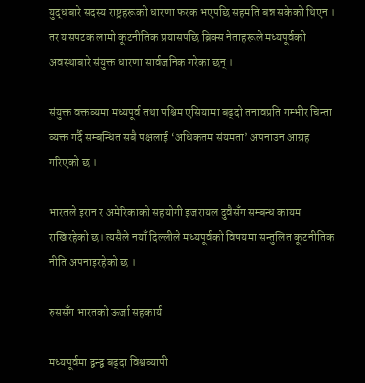युद्धबारे सदस्य राष्ट्रहरूको धारणा फरक भएपछि सहमति बन्न सकेको थिएन । तर यसपटक लामो कूटनीतिक प्रयासपछि ब्रिक्स नेताहरूले मध्यपूर्वको अवस्थाबारे संयुक्त धारणा सार्वजनिक गरेका छन् ।

संयुक्त वक्तव्यमा मध्यपूर्व तथा पश्चिम एसियामा बढ्दो तनावप्रति गम्भीर चिन्ता व्यक्त गर्दै सम्बन्धित सबै पक्षलाई ‘अधिकतम संयमता’ अपनाउन आग्रह गरिएको छ ।

भारतले इरान र अमेरिकाको सहयोगी इजरायल दुवैसँग सम्बन्ध कायम राखिरहेको छ। त्यसैले नयाँ दिल्लीले मध्यपूर्वको विषयमा सन्तुलित कूटनीतिक नीति अपनाइरहेको छ ।

रुससँग भारतको ऊर्जा सहकार्य

मध्यपूर्वमा द्वन्द्व बढ्दा विश्वव्यापी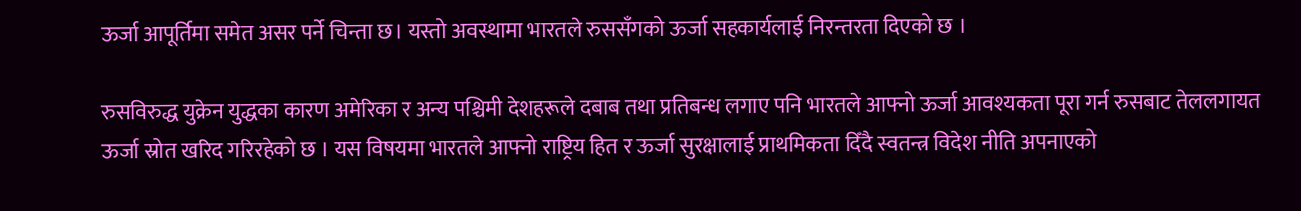ऊर्जा आपूर्तिमा समेत असर पर्ने चिन्ता छ। यस्तो अवस्थामा भारतले रुससँगको ऊर्जा सहकार्यलाई निरन्तरता दिएको छ ।

रुसविरुद्ध युक्रेन युद्धका कारण अमेरिका र अन्य पश्चिमी देशहरूले दबाब तथा प्रतिबन्ध लगाए पनि भारतले आफ्नो ऊर्जा आवश्यकता पूरा गर्न रुसबाट तेललगायत ऊर्जा स्रोत खरिद गरिरहेको छ । यस विषयमा भारतले आफ्नो राष्ट्रिय हित र ऊर्जा सुरक्षालाई प्राथमिकता दिँदै स्वतन्त्र विदेश नीति अपनाएको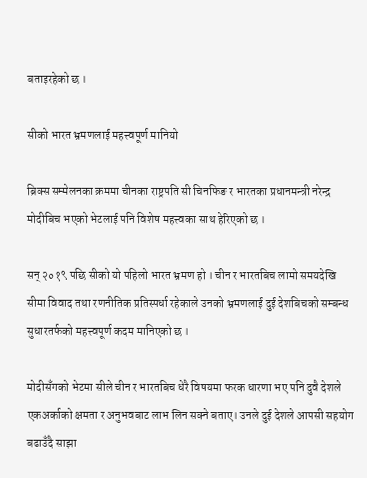बताइरहेको छ ।

सीको भारत भ्रमणलाई महत्त्वपूर्ण मानियो

ब्रिक्स सम्मेलनका क्रममा चीनका राष्ट्रपति सी चिनफिङ र भारतका प्रधानमन्त्री नरेन्द्र मोदीबिच भएको भेटलाई पनि विशेष महत्त्वका साथ हेरिएको छ ।

सन् २०१९ पछि सीको यो पहिलो भारत भ्रमण हो । चीन र भारतबिच लामो समयदेखि सीमा विवाद तथा रणनीतिक प्रतिस्पर्धा रहेकाले उनको भ्रमणलाई दुई देशबिचको सम्बन्ध सुधारतर्फको महत्त्वपूर्ण कदम मानिएको छ ।

मोदीसँगको भेटमा सीले चीन र भारतबिच धेरै विषयमा फरक धारणा भए पनि दुवै देशले एकअर्काको क्षमता र अनुभवबाट लाभ लिन सक्ने बताए। उनले दुई देशले आपसी सहयोग बढाउँदै साझा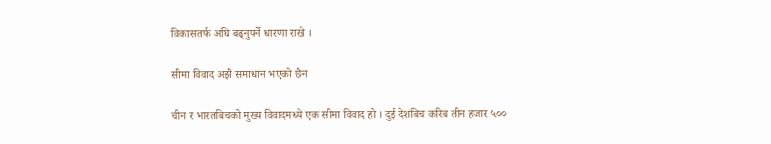विकासतर्फ अघि बढ्नुपर्ने धारणा राखे ।

सीमा विवाद अझै समाधान भएको छैन

चीन र भारतबिचको मुख्य विवादमध्ये एक सीमा विवाद हो । दुई देशबिच करिब तीन हजार ५००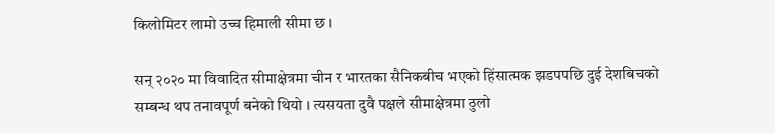किलोमिटर लामो उच्च हिमाली सीमा छ ।

सन् २०२० मा विवादित सीमाक्षेत्रमा चीन र भारतका सैनिकबीच भएको हिंसात्मक झडपपछि दुई देशबिचको सम्बन्ध थप तनावपूर्ण बनेको थियो । त्यसयता दुवै पक्षले सीमाक्षेत्रमा ठुलो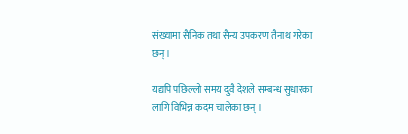संख्यामा सैनिक तथा सैन्य उपकरण तैनाथ गरेका छन् ।

यद्यपि पछिल्लो समय दुवै देशले सम्बन्ध सुधारका लागि विभिन्न कदम चालेका छन् ।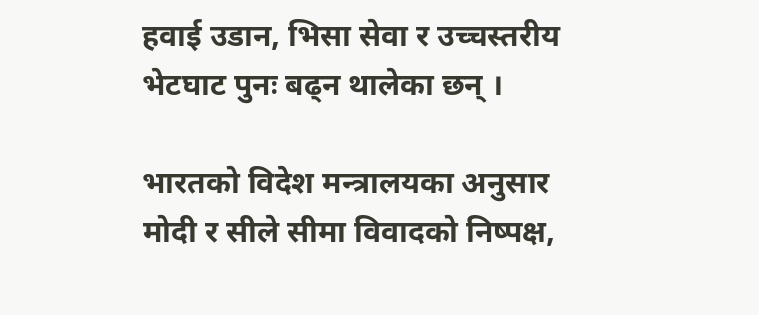हवाई उडान, भिसा सेवा र उच्चस्तरीय भेटघाट पुनः बढ्न थालेका छन् ।

भारतको विदेश मन्त्रालयका अनुसार मोदी र सीले सीमा विवादको निष्पक्ष,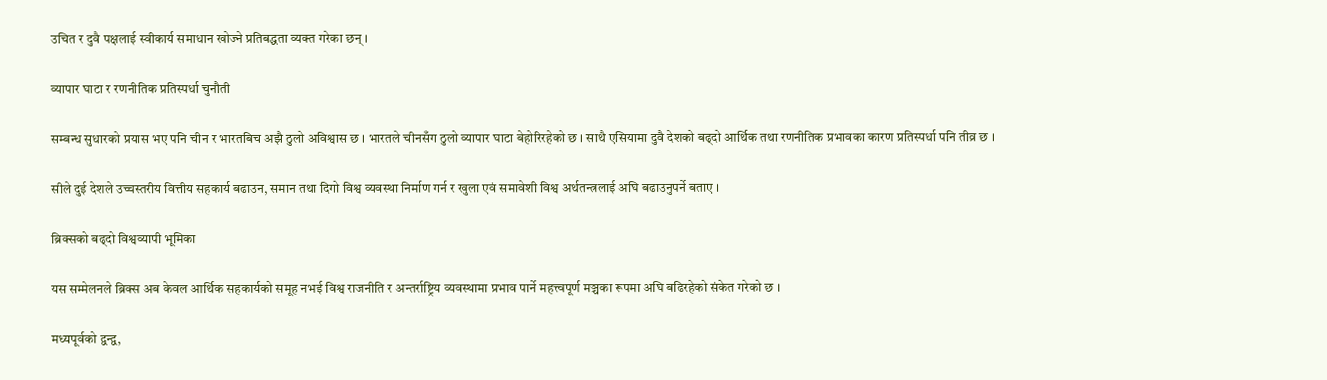उचित र दुवै पक्षलाई स्वीकार्य समाधान खोज्ने प्रतिबद्धता व्यक्त गरेका छन् ।

व्यापार घाटा र रणनीतिक प्रतिस्पर्धा चुनौती

सम्बन्ध सुधारको प्रयास भए पनि चीन र भारतबिच अझै ठुलो अविश्वास छ । भारतले चीनसँग ठुलो व्यापार घाटा बेहोरिरहेको छ । साथै एसियामा दुवै देशको बढ्दो आर्थिक तथा रणनीतिक प्रभावका कारण प्रतिस्पर्धा पनि तीव्र छ ।

सीले दुई देशले उच्चस्तरीय वित्तीय सहकार्य बढाउन, समान तथा दिगो विश्व व्यवस्था निर्माण गर्न र खुला एवं समावेशी विश्व अर्थतन्त्रलाई अघि बढाउनुपर्ने बताए ।

ब्रिक्सको बढ्दो विश्वव्यापी भूमिका

यस सम्मेलनले ब्रिक्स अब केवल आर्थिक सहकार्यको समूह नभई विश्व राजनीति र अन्तर्राष्ट्रिय व्यवस्थामा प्रभाव पार्ने महत्त्वपूर्ण मञ्चका रूपमा अघि बढिरहेको संकेत गरेको छ ।

मध्यपूर्वको द्वन्द्व,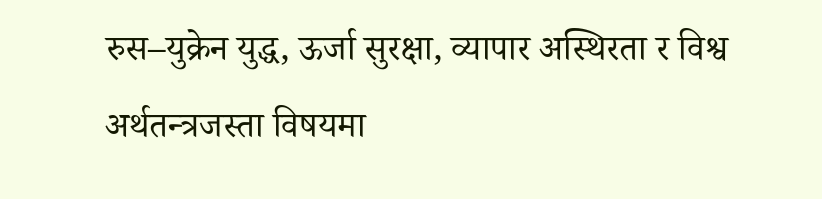रुस–युक्रेन युद्ध, ऊर्जा सुरक्षा, व्यापार अस्थिरता र विश्व अर्थतन्त्रजस्ता विषयमा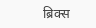ब्रिक्स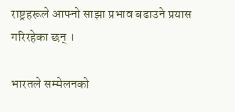राष्ट्रहरूले आफ्नो साझा प्रभाव बढाउने प्रयास गरिरहेका छन् ।

भारतले सम्मेलनको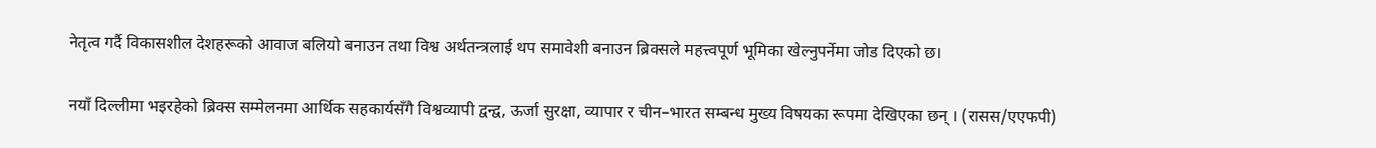नेतृत्व गर्दै विकासशील देशहरूको आवाज बलियो बनाउन तथा विश्व अर्थतन्त्रलाई थप समावेशी बनाउन ब्रिक्सले महत्त्वपूर्ण भूमिका खेल्नुपर्नेमा जोड दिएको छ।

नयाँ दिल्लीमा भइरहेको ब्रिक्स सम्मेलनमा आर्थिक सहकार्यसँगै विश्वव्यापी द्वन्द्व, ऊर्जा सुरक्षा, व्यापार र चीन–भारत सम्बन्ध मुख्य विषयका रूपमा देखिएका छन् । (रासस/एएफपी)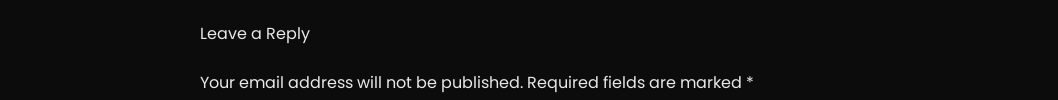Leave a Reply

Your email address will not be published. Required fields are marked *